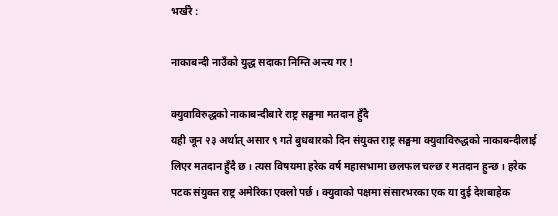भर्खरै :

नाकाबन्दी नाउँको युद्ध सदाका निम्ति अन्त्य गर !

क्युवाविरुद्धको नाकाबन्दीबारे राष्ट्र सङ्घमा मतदान हुँदै
यही जून २३ अर्थात् असार ९ गते बुधबारको दिन संयुक्त राष्ट्र सङ्घमा क्युवाविरुद्धको नाकाबन्दीलाई लिएर मतदान हुँदै छ । त्यस विषयमा हरेक वर्ष महासभामा छलफल चल्छ र मतदान हुन्छ । हरेक पटक संयुक्त राष्ट्र अमेरिका एक्लो पर्छ । क्युवाको पक्षमा संसारभरका एक या दुई देशबाहेक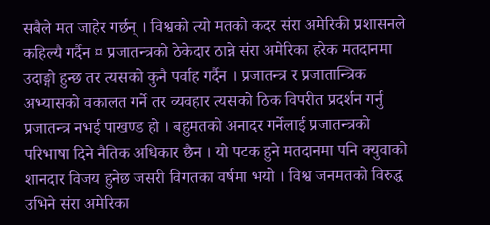सबैले मत जाहेर गर्छन् । विश्वको त्यो मतको कदर संरा अमेरिकी प्रशासनले कहिल्यै गर्दैन ¤ प्रजातन्त्रको ठेकेदार ठान्ने संरा अमेरिका हरेक मतदानमा उदाङ्गो हुन्छ तर त्यसको कुनै पर्वाह गर्दैन । प्रजातन्त्र र प्रजातान्त्रिक अभ्यासको वकालत गर्ने तर व्यवहार त्यसको ठिक विपरीत प्रदर्शन गर्नु प्रजातन्त्र नभई पाखण्ड हो । बहुमतको अनादर गर्नेलाई प्रजातन्त्रको परिभाषा दिने नैतिक अधिकार छैन । यो पटक हुने मतदानमा पनि क्युवाको शानदार विजय हुनेछ जसरी विगतका वर्षमा भयो । विश्व जनमतको विरुद्ध उभिने संरा अमेरिका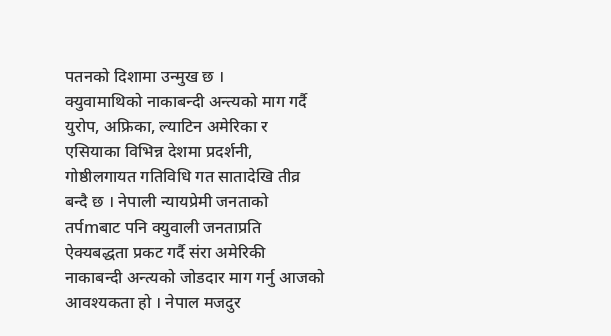पतनको दिशामा उन्मुख छ ।
क्युवामाथिको नाकाबन्दी अन्त्यको माग गर्दै युरोप, अफ्रिका, ल्याटिन अमेरिका र एसियाका विभिन्न देशमा प्रदर्शनी, गोष्ठीलगायत गतिविधि गत सातादेखि तीव्र बन्दै छ । नेपाली न्यायप्रेमी जनताको तर्पmबाट पनि क्युवाली जनताप्रति ऐक्यबद्धता प्रकट गर्दै संरा अमेरिकी नाकाबन्दी अन्त्यको जोडदार माग गर्नु आजको आवश्यकता हो । नेपाल मजदुर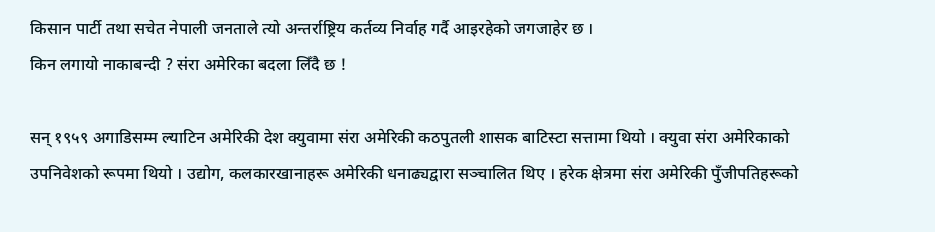किसान पार्टी तथा सचेत नेपाली जनताले त्यो अन्तर्राष्ट्रिय कर्तव्य निर्वाह गर्दै आइरहेको जगजाहेर छ ।
किन लगायो नाकाबन्दी ? संरा अमेरिका बदला लिँदै छ !

सन् १९५९ अगाडिसम्म ल्याटिन अमेरिकी देश क्युवामा संरा अमेरिकी कठपुतली शासक बाटिस्टा सत्तामा थियो । क्युवा संरा अमेरिकाको उपनिवेशको रूपमा थियो । उद्योग, कलकारखानाहरू अमेरिकी धनाढ्यद्वारा सञ्चालित थिए । हरेक क्षेत्रमा संरा अमेरिकी पुँजीपतिहरूको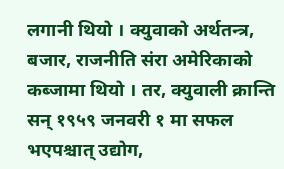लगानी थियो । क्युवाको अर्थतन्त्र, बजार, राजनीति संरा अमेरिकाको कब्जामा थियो । तर, क्युवाली क्रान्ति सन् १९५९ जनवरी १ मा सफल भएपश्चात् उद्योग,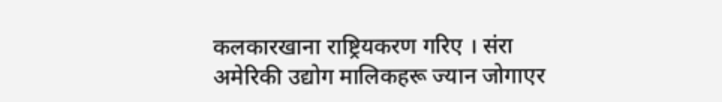कलकारखाना राष्ट्रियकरण गरिए । संरा अमेरिकी उद्योग मालिकहरू ज्यान जोगाएर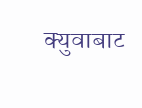क्युवाबाट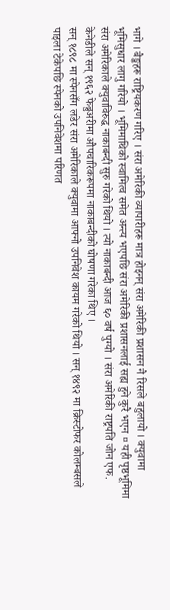भागे । बैङ्कहरू राष्ट्रियकरण गरिए । संरा अमेरिकी व्यापारीहरू मात्र होइनन् संरा अमेरिकी प्रशासन नै रिसले बहुलायो । क्युवामा भूमिसुधार लागु गरियो । भूमिमाथिको स्वामित्व समेत अन्त्य भएपछि संरा अमेरिकी प्रशासनलाई सह्य हुने कुरै भएन ¤ यही पृष्ठभूमिमा संरा अमेरिकाले क्युवाविरुद्ध नाकाबन्दी सुरु गरेको थियो । त्यो नाकाबन्दी आज ६० वर्ष पुग्यो । संरा अमेरिकी राष्ट्रपति जोन एफ. केनेडीले सन् १९६२ फेब्रुअरीमा औपचारिकरूपमा नाकाबन्दीको घोषणा गरेका थिए ।
सन् १८९८ मा स्पेनसँग लडेर संरा अमेरिकाले क्युवामा आफ्नो उपनिवेश कायम गरेको थियो । सन् १४९२ मा क्रिस्टोफर कोलम्बसले पाइला टेकेपछि स्पेनको उपनिवेशमा परिणत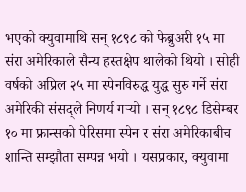भएको क्युवामाथि सन् १८९८ को फेब्रुअरी १५ मा संरा अमेरिकाले सैन्य हस्तक्षेप थालेको थियो । सोही वर्षको अप्रिल २५ मा स्पेनविरुद्ध युद्ध सुरु गर्ने संरा अमेरिकी संसद्ले निणर्य गर्‍यो । सन् १८९८ डिसेम्बर १० मा फ्रान्सको पेरिसमा स्पेन र संरा अमेरिकाबीच शान्ति सम्झौता सम्पन्न भयो । यसप्रकार, क्युवामा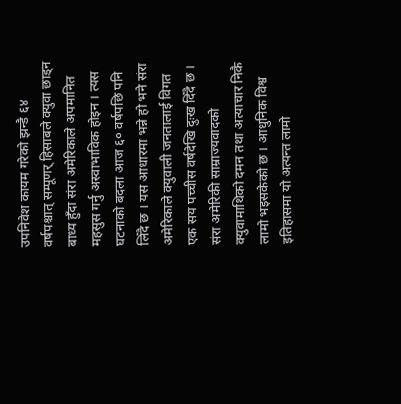उपनिवेश कायम गरेको झन्डै ६४ वर्षपश्चात् सम्पूणर् हिसाबले क्युवा छाड्न बाध्य हुँदा संरा अमेरिकाले अपमानित महसुस गर्नु अस्वाभाविक होइन । त्यस घटनाको बदला आज ६० वर्षपछि पनि लिँदै छ । यस आधारमा भन्ने हो भने संरा अमेरिकाले क्युवाली जनतालाई विगत एक सय पच्चीस वर्षदेखि दुःख दिँदै छ । संरा अमेरिकी साम्राज्यवादको क्युवामाथिको दमन तथा अत्याचार निकै लामो भइसकेको छ । आधुनिक विश्व इतिहासमा यो अत्यन्त लामो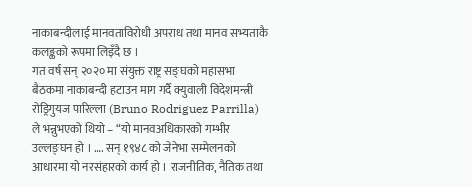नाकाबन्दीलाई मानवताविरोधी अपराध तथा मानव सभ्यताकै कलङ्कको रूपमा लिइँदै छ ।
गत वर्ष सन् २०२० मा संयुक्त राष्ट्र सङ्घको महासभा बैठकमा नाकाबन्दी हटाउन माग गर्दै क्युवाली विदेशमन्त्री रोड्रिगुयज पारिल्ला (Bruno Rodriguez Parrilla) ले भन्नुभएको थियो – “यो मानवअधिकारको गम्भीर उल्लङ्घन हो । …. सन् १९४८ को जेनेभा सम्मेलनको आधारमा यो नरसंहारको कार्य हो । राजनीतिक, नैतिक तथा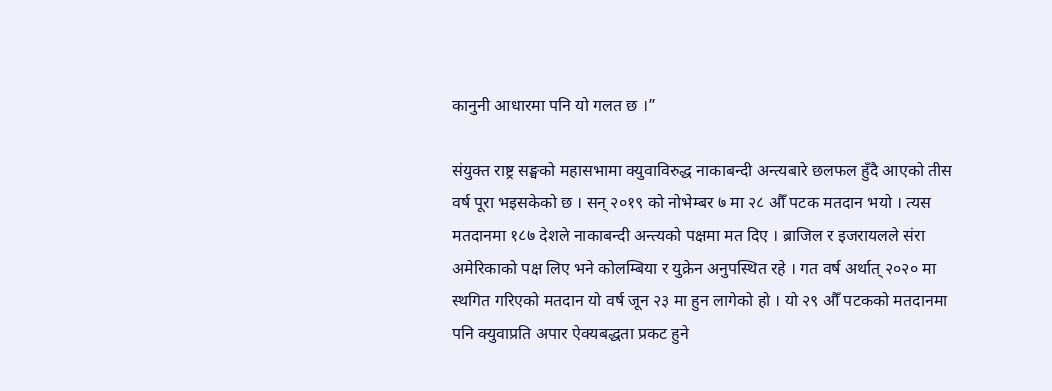कानुनी आधारमा पनि यो गलत छ ।”

संयुक्त राष्ट्र सङ्घको महासभामा क्युवाविरुद्ध नाकाबन्दी अन्त्यबारे छलफल हुँदै आएको तीस वर्ष पूरा भइसकेको छ । सन् २०१९ को नोभेम्बर ७ मा २८ औँ पटक मतदान भयो । त्यस मतदानमा १८७ देशले नाकाबन्दी अन्त्यको पक्षमा मत दिए । ब्राजिल र इजरायलले संरा अमेरिकाको पक्ष लिए भने कोलम्बिया र युक्रेन अनुपस्थित रहे । गत वर्ष अर्थात् २०२० मा स्थगित गरिएको मतदान यो वर्ष जून २३ मा हुन लागेको हो । यो २९ औँ पटकको मतदानमा पनि क्युवाप्रति अपार ऐक्यबद्धता प्रकट हुने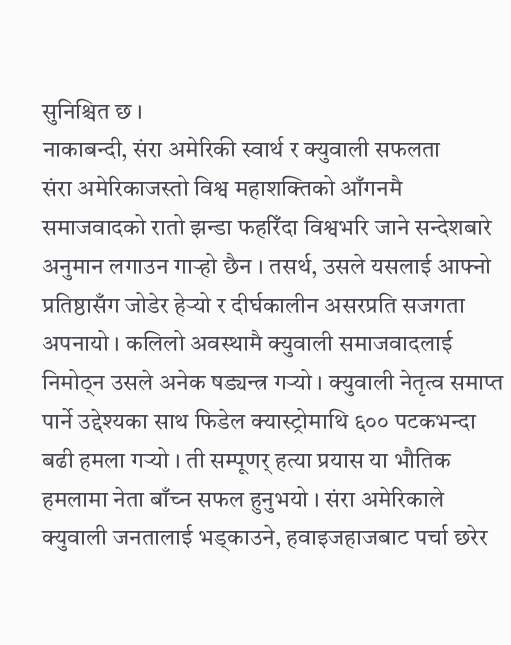सुनिश्चित छ ।
नाकाबन्दी, संरा अमेरिकी स्वार्थ र क्युवाली सफलता
संरा अमेरिकाजस्तो विश्व महाशक्तिको आँगनमै समाजवादको रातो झन्डा फहरिँदा विश्वभरि जाने सन्देशबारे अनुमान लगाउन गार्‍हो छैन । तसर्थ, उसले यसलाई आफ्नो प्रतिष्ठासँग जोडेर हेर्‍यो र दीर्घकालीन असरप्रति सजगता अपनायो । कलिलो अवस्थामै क्युवाली समाजवादलाई निमोठ्न उसले अनेक षड्यन्त्र गर्‍यो । क्युवाली नेतृत्व समाप्त पार्ने उद्देश्यका साथ फिडेल क्यास्ट्रोमाथि ६०० पटकभन्दा बढी हमला गर्‍यो । ती सम्पूणर् हत्या प्रयास या भौतिक हमलामा नेता बाँच्न सफल हुनुभयो । संरा अमेरिकाले क्युवाली जनतालाई भड्काउने, हवाइजहाजबाट पर्चा छरेर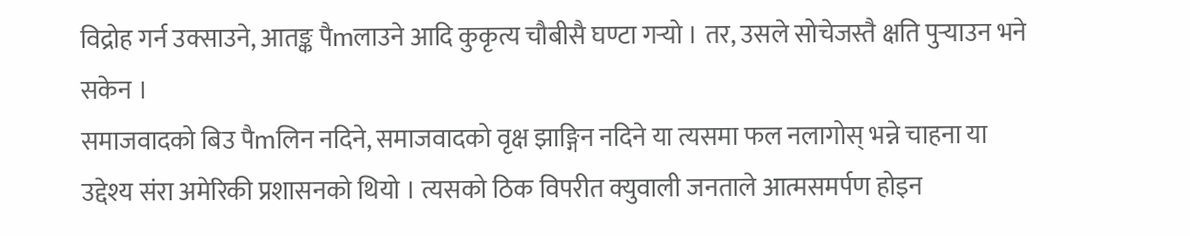विद्रोह गर्न उक्साउने, आतङ्क पैmलाउने आदि कुकृत्य चौबीसै घण्टा गर्‍यो । तर, उसले सोचेजस्तै क्षति पुर्‍याउन भने सकेन ।
समाजवादको बिउ पैmलिन नदिने, समाजवादको वृक्ष झाङ्गिन नदिने या त्यसमा फल नलागोस् भन्ने चाहना या उद्देश्य संरा अमेरिकी प्रशासनको थियो । त्यसको ठिक विपरीत क्युवाली जनताले आत्मसमर्पण होइन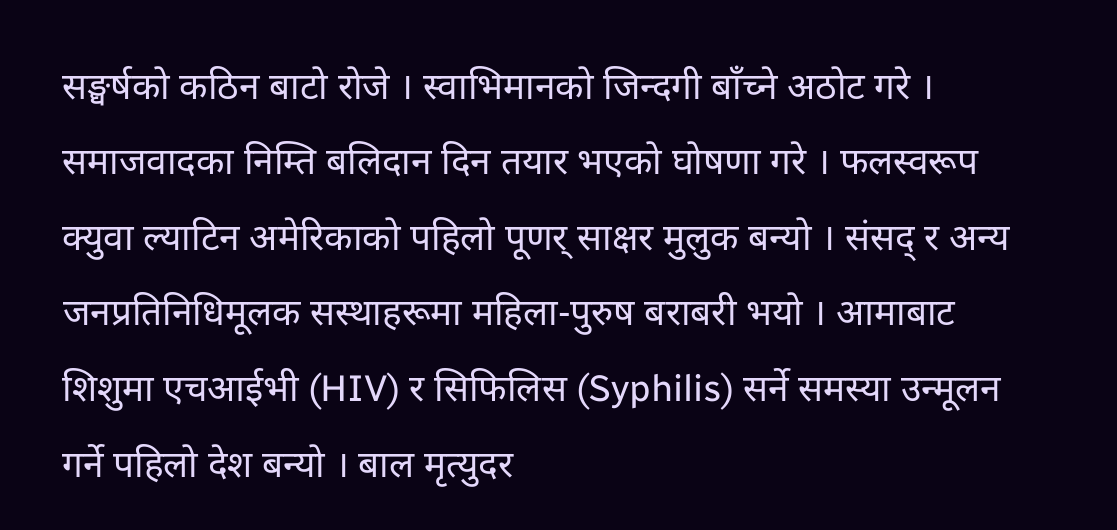सङ्घर्षको कठिन बाटो रोजे । स्वाभिमानको जिन्दगी बाँच्ने अठोट गरे । समाजवादका निम्ति बलिदान दिन तयार भएको घोषणा गरे । फलस्वरूप क्युवा ल्याटिन अमेरिकाको पहिलो पूणर् साक्षर मुलुक बन्यो । संसद् र अन्य जनप्रतिनिधिमूलक सस्थाहरूमा महिला-पुरुष बराबरी भयो । आमाबाट शिशुमा एचआईभी (HIV) र सिफिलिस (Syphilis) सर्ने समस्या उन्मूलन गर्ने पहिलो देश बन्यो । बाल मृत्युदर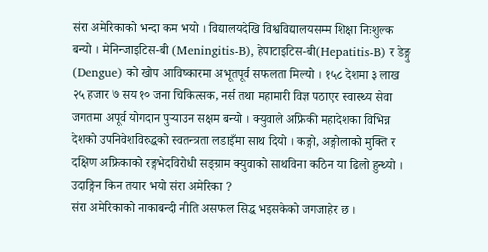संरा अमेरिकाको भन्दा कम भयो । विद्यालयदेखि विश्वविद्यालयसम्म शिक्षा निःशुल्क बन्यो । मेनिन्जाइटिस-बी (Meningitis-B), हेपाटाइटिस-बी(Hepatitis-B) र डेङ्गु (Dengue) को खोप आविष्कारमा अभूतपूर्व सफलता मिल्यो । १५८ देशमा ३ लाख २५ हजार ७ सय १० जना चिकित्सक, नर्स तथा महामारी विज्ञ पठाएर स्वास्थ्य सेवा जगतमा अपूर्व योगदान पुर्‍याउन सक्षम बन्यो । क्युवाले अफ्रिकी महादेशका विभिन्न देशको उपनिवेशविरुद्धको स्वतन्त्रता लडाइँमा साथ दियो । कङ्गो, अङ्गोलाको मुक्ति र दक्षिण अफ्रिकाको रङ्गभेदविरोधी सङ्ग्राम क्युवाको साथविना कठिन या ढिलो हुन्थ्यो ।
उदाङ्गिन किन तयार भयो संरा अमेरिका ?
संरा अमेरिकाको नाकाबन्दी नीति असफल सिद्ध भइसकेको जगजाहेर छ ।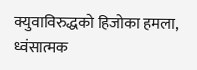क्युवाविरुद्धको हिजोका हमला, ध्वंसात्मक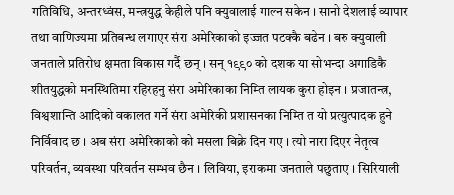गतिविधि, अन्तरध्वंस, मन्त्रयुद्ध केहीले पनि क्युवालाई गाल्न सकेन । सानो देशलाई व्यापार तथा वाणिज्यमा प्रतिबन्ध लगाएर संरा अमेरिकाको इज्जत पटक्कै बढेन । बरु क्युवाली जनताले प्रतिरोध क्षमता विकास गर्दै छन् । सन् १९९० को दशक या सोभन्दा अगाडिकै शीतयुद्धको मनस्थितिमा रहिरहनु संरा अमेरिकाका निम्ति लायक कुरा होइन । प्रजातन्त्र, विश्वशान्ति आदिको वकालत गर्ने संरा अमेरिकी प्रशासनका निम्ति त यो प्रत्युत्पादक हुने निर्विवाद छ । अब संरा अमेरिकाको को मसला बिक्ने दिन गए । त्यो नारा दिएर नेतृत्व परिवर्तन, व्यवस्था परिवर्तन सम्भव छैन । लिविया, इराकमा जनताले पछुताए । सिरियाली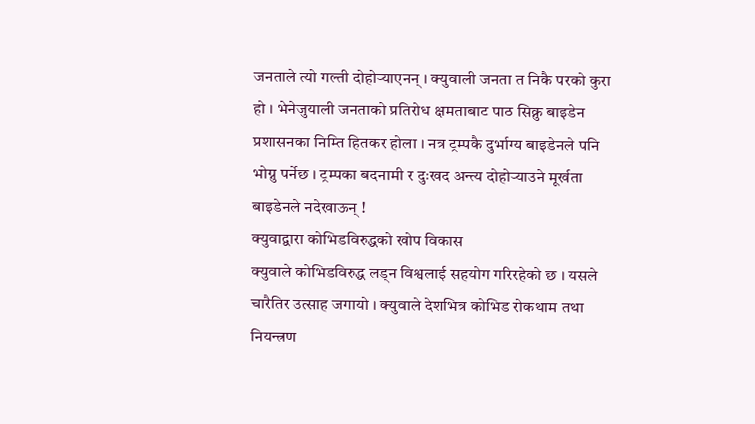जनताले त्यो गल्ती दोहोर्‍याएनन् । क्युवाली जनता त निकै परको कुरा हो । भेनेजुयाली जनताको प्रतिरोध क्षमताबाट पाठ सिक्नु बाइडेन प्रशासनका निम्ति हितकर होला । नत्र ट्रम्पकै दुर्भाग्य बाइडेनले पनि भोग्नु पर्नेछ । ट्रम्पका बदनामी र दुःखद अन्त्य दोहोर्‍याउने मूर्खता बाइडेनले नदेखाऊन् !
क्युवाद्वारा कोभिडविरुद्धको खोप विकास
क्युवाले कोभिडविरुद्ध लड्न विश्वलाई सहयोग गरिरहेको छ । यसले चारैतिर उत्साह जगायो । क्युवाले देशभित्र कोभिड रोकथाम तथा नियन्त्रण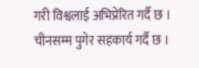गरी विश्वलाई अभिप्रेरित गर्दै छ । चीनसम्म पुगेर सहकार्य गर्दै छ ।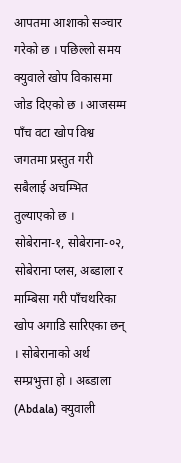आपतमा आशाको सञ्चार गरेको छ । पछिल्लो समय क्युवाले खोप विकासमा जोड दिएको छ । आजसम्म पाँच वटा खोप विश्व जगतमा प्रस्तुत गरी सबैलाई अचम्भित तुल्याएको छ । सोबेराना-१, सोबेराना-०२, सोबेराना प्लस, अब्डाला र माम्बिसा गरी पाँचथरिका खोप अगाडि सारिएका छन् । सोबेरानाको अर्थ सम्प्रभुत्ता हो । अब्डाला (Abdala) क्युवाली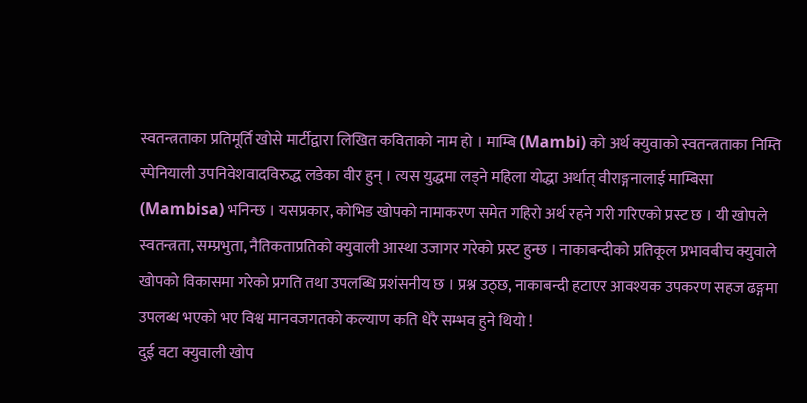स्वतन्त्रताका प्रतिमूर्ति खोसे मार्टीद्वारा लिखित कविताको नाम हो । माम्बि (Mambi) को अर्थ क्युवाको स्वतन्त्रताका निम्ति स्पेनियाली उपनिवेशवादविरुद्ध लडेका वीर हुन् । त्यस युद्धमा लड्ने महिला योद्धा अर्थात् वीराङ्गनालाई माम्बिसा (Mambisa) भनिन्छ । यसप्रकार, कोभिड खोपको नामाकरण समेत गहिरो अर्थ रहने गरी गरिएको प्रस्ट छ । यी खोपले स्वतन्त्रता, सम्प्रभुता, नैतिकताप्रतिको क्युवाली आस्था उजागर गरेको प्रस्ट हुन्छ । नाकाबन्दीको प्रतिकूल प्रभावबीच क्युवाले खोपको विकासमा गरेको प्रगति तथा उपलब्धि प्रशंसनीय छ । प्रश्न उठ्छ, नाकाबन्दी हटाएर आवश्यक उपकरण सहज ढङ्गमा उपलब्ध भएको भए विश्व मानवजगतको कल्याण कति धेरै सम्भव हुने थियो !
दुई वटा क्युवाली खोप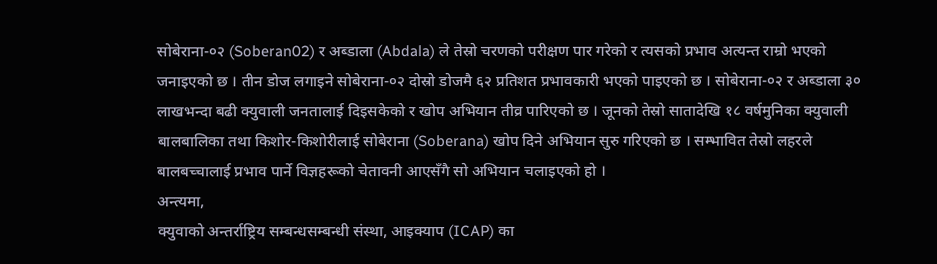सोबेराना-०२ (Soberan02) र अब्डाला (Abdala) ले तेस्रो चरणको परीक्षण पार गरेको र त्यसको प्रभाव अत्यन्त राम्रो भएको जनाइएको छ । तीन डोज लगाइने सोबेराना-०२ दोस्रो डोजमै ६२ प्रतिशत प्रभावकारी भएको पाइएको छ । सोबेराना-०२ र अब्डाला ३० लाखभन्दा बढी क्युवाली जनतालाई दिइसकेको र खोप अभियान तीव्र पारिएको छ । जूनको तेस्रो सातादेखि १८ वर्षमुनिका क्युवाली बालबालिका तथा किशोर-किशोरीलाई सोबेराना (Soberana) खोप दिने अभियान सुरु गरिएको छ । सम्भावित तेस्रो लहरले बालबच्चालाई प्रभाव पार्ने विज्ञहरूको चेतावनी आएसँगै सो अभियान चलाइएको हो ।
अन्त्यमा,
क्युवाको अन्तर्राष्ट्रिय सम्बन्धसम्बन्धी संस्था, आइक्याप (ICAP) का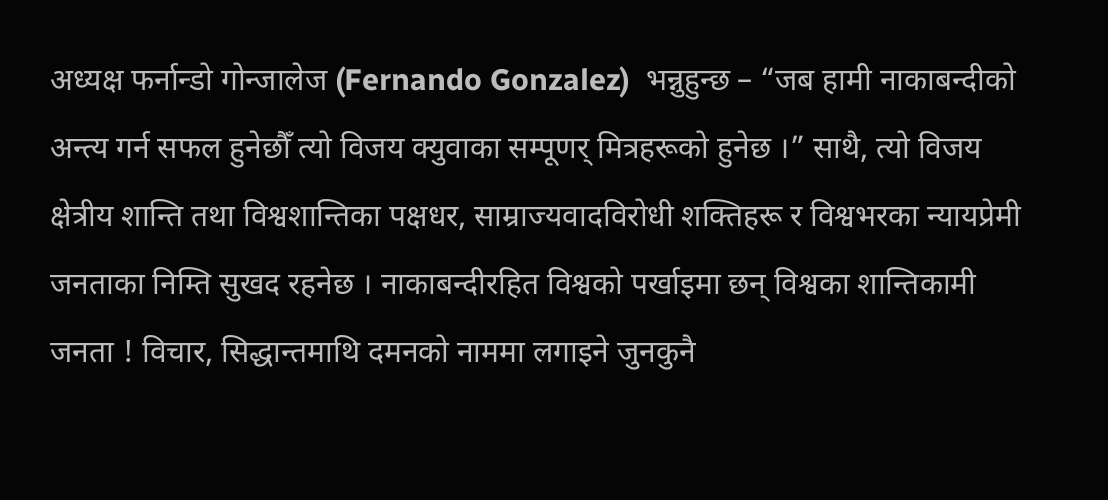अध्यक्ष फर्नान्डो गोन्जालेज (Fernando Gonzalez)  भन्नुहुन्छ – “जब हामी नाकाबन्दीको अन्त्य गर्न सफल हुनेछौँ त्यो विजय क्युवाका सम्पूणर् मित्रहरूको हुनेछ ।” साथै, त्यो विजय क्षेत्रीय शान्ति तथा विश्वशान्तिका पक्षधर, साम्राज्यवादविरोधी शक्तिहरू र विश्वभरका न्यायप्रेमी जनताका निम्ति सुखद रहनेछ । नाकाबन्दीरहित विश्वको पर्खाइमा छन् विश्वका शान्तिकामी जनता ! विचार, सिद्धान्तमाथि दमनको नाममा लगाइने जुनकुनै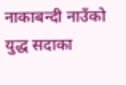नाकाबन्दी नाउँको युद्ध सदाका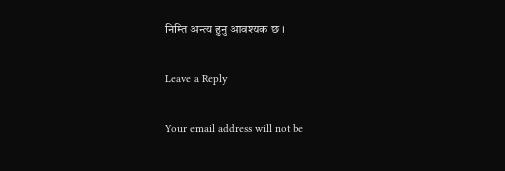निम्ति अन्त्य हुनु आवश्यक छ ।

Leave a Reply

Your email address will not be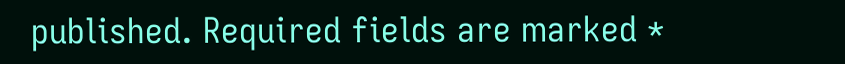published. Required fields are marked *